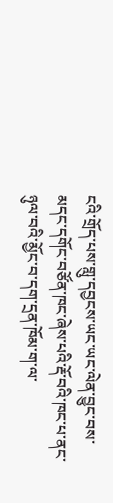ངའི་གྲོད་པས་གླུ་དབྱངས་ཡང་ཡང་ལེན་བྱུང་བས་མདང་དགོང་བཙོན་ཁང་ཞེས་པའི་རྡོ་བའི་ཁང་པ་ནང་ཉུལ་བའི་མྱོང་བ་དག་དྲན་ཁོམ་ག་ལ་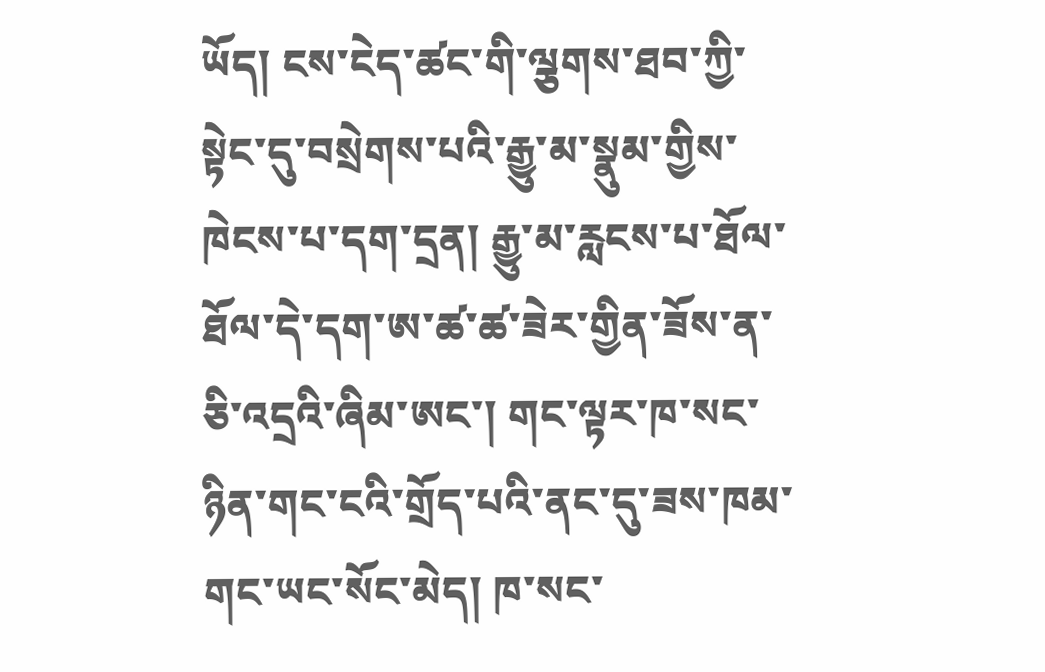ཡོད། ངས་ངེད་ཚང་གི་ལྕགས་ཐབ་ཀྱི་སྟེང་དུ་བསྲེགས་པའི་རྒྱུ་མ་སྣུམ་གྱིས་ཁེངས་པ་དག་དྲན། རྒྱུ་མ་རླངས་པ་ཐོལ་ཐོལ་དེ་དག་ཨ་ཚ་ཚ་ཟེར་གྱིན་ཟོས་ན་ཅི་འདྲའི་ཞིམ་ཨང་། གང་ལྟར་ཁ་སང་ཉིན་གང་ངའི་གྲོད་པའི་ནང་དུ་ཟས་ཁམ་གང་ཡང་སོང་མེད། ཁ་སང་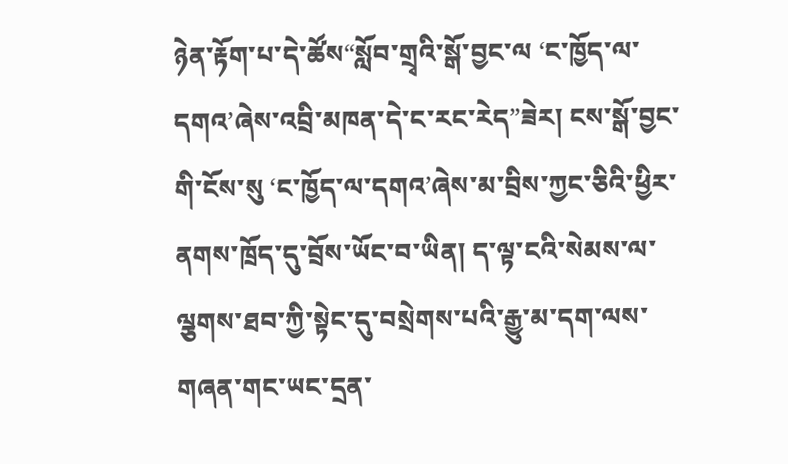ཉེན་རྟོག་པ་དེ་ཚོས“སློབ་གྲྭའི་སྒོ་བྱང་ལ ‘ང་ཁྱོད་ལ་དགའ’ཞེས་འབྲི་མཁན་དེ་ང་རང་རེད”ཟེར། ངས་སྒོ་བྱང་གི་ངོས་སུ ‘ང་ཁྱོད་ལ་དགའ’ཞེས་མ་བྲིས་ཀྱང་ཅིའི་ཕྱིར་ནགས་ཁྲོད་དུ་བྲོས་ཡོང་བ་ཡིན། ད་ལྟ་ངའི་སེམས་ལ་ལྕགས་ཐབ་ཀྱི་སྟེང་དུ་བསྲེགས་པའི་རྒྱུ་མ་དག་ལས་གཞན་གང་ཡང་དྲན་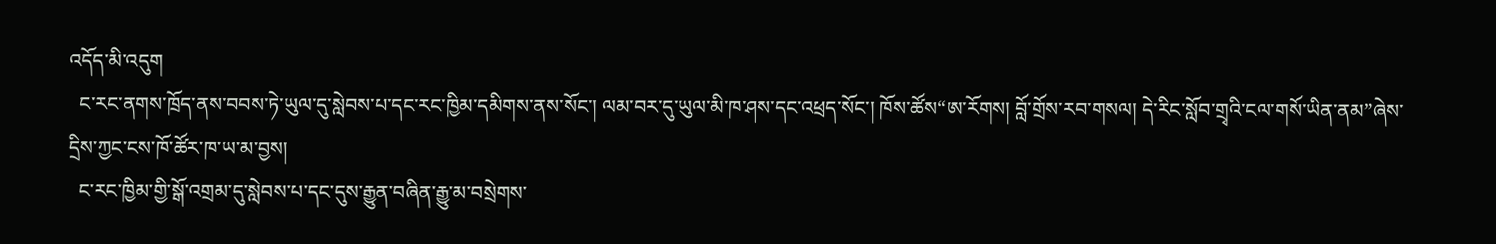འདོད་མི་འདུག
  ང་རང་ནགས་ཁྲོད་ནས་བབས་ཏེ་ཡུལ་དུ་སླེབས་པ་དང་རང་ཁྱིམ་དམིགས་ནས་སོང་། ལམ་བར་དུ་ཡུལ་མི་ཁ་ཤས་དང་འཕྲད་སོང་། ཁོས་ཚོས“ཨ་རོགས། བློ་གྲོས་རབ་གསལ། དེ་རིང་སློབ་གྲྭའི་ངལ་གསོ་ཡིན་ནམ”ཞེས་དྲིས་ཀྱང་ངས་ཁོ་ཚོར་ཁ་ཡ་མ་བྱས།
  ང་རང་ཁྱིམ་གྱི་སྒོ་འགྲམ་དུ་སླེབས་པ་དང་དུས་རྒྱུན་བཞིན་རྒྱུ་མ་བསྲེགས་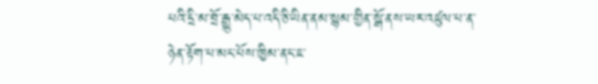པའི་དྲི་མ་བྲོ་རྒྱུ་མེད་པ་འདི་ཅི་ཡིན་ནམ་སྙམ་གྱིན་སྒོ་ནས་ཡར་འཛུལ་པ་ན་ཉེན་རྟོག་པ་མང་པོས་ཁྱིམ་ནང་ཇ་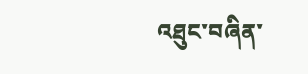འཐུང་བཞིན་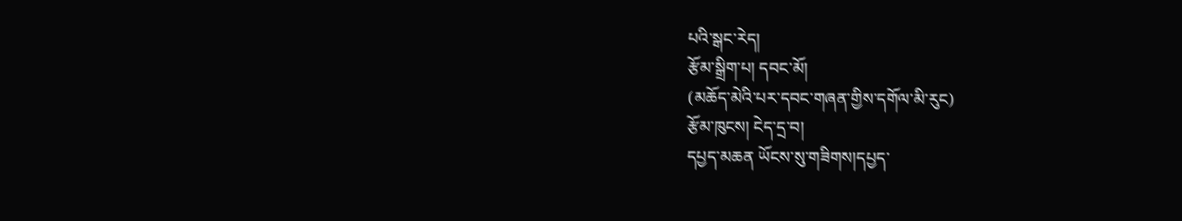པའི་སྒང་རེད།
རྩོམ་སྒྲིག་པ། དབང་མོ།
(མཆོད་མེའི་པར་དབང་གཞན་གྱིས་དགོལ་མི་རུང)
རྩོམ་ཁུངས། ངེད་དྲ་བ།
དཔྱད་མཆན ཡོངས་སུ་གཟིགས།དཔྱད་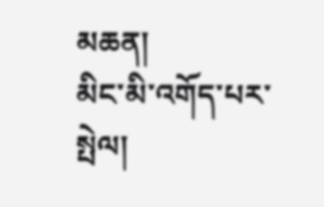མཆན།
མིང་མི་འགོད་པར་སྤེལ།